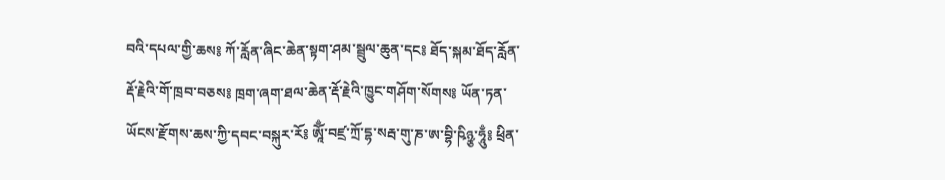བའི་དཔལ་གྱི་ཆས༔ ཀོ་རློན་ཞིང་ཆེན་སྟག་ཤམ་སྦྲུལ་ཆུན་དང༔ ཐོད་སྐམ་ཐོད་རློན་རྡོ་རྗེའི་གོ་ཁྲབ་བཅས༔ ཁྲག་ཞག་ཐལ་ཆེན་རྡོ་རྗེའི་ཁྱུང་གཤོག་སོགས༔ ཡོན་ཏན་ཡོངས་རྫོགས་ཆས་ཀྱི་དབང་བསྐུར་རོ༔ ཨཱོྃ་བཛྲ་ཀྲོ་དྷ་སརྦ་གུ་ཎ་ཨ་བྷི་ཥིཉྩ་ཧཱུྃ༔ ཕྲིན་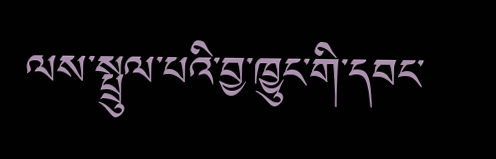ལས་སྤྲུལ་པའི་བྱ་ཁྱུང་གི་དབང་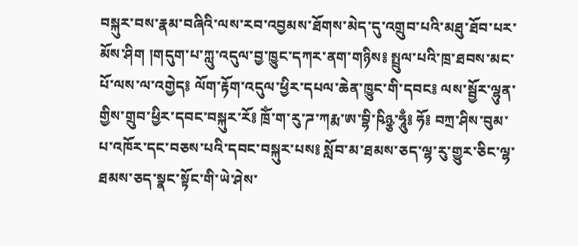བསྐུར་བས་རྣམ་བཞིའི་ལས་རབ་འབྱམས་ཐོགས་མེད་དུ་འགྲུབ་པའི་མཐུ་ཐོབ་པར་མོས་ཤིག །གདུག་པ་ཀླུ་འདུལ་བྱ་ཁྱུང་དཀར་ནག་གཉིས༔ སྤྲུལ་པའི་ཁྲ་ཐབས་མང་པོ་ལས་ལ་འགྱེད༔ ལོག་རྟོག་འདུལ་ཕྱིར་དཔལ་ཆེན་ཁྱུང་གི་དབང༔ ལས་སྦྱོར་ལྷུན་གྱིས་གྲུབ་ཕྱིར་དབང་བསྐུར་རོ༔ ཁྲོཾ་ག་རུ་ཌ་ཀརྨ་ཨ་བྷི་ཥིཉྩ་ཧཱུྃ༔ ཧོ༔ བཀྲ་ཤིས་བུམ་པ་འཁོར་དང་བཅས་པའི་དབང་བསྐུར་པས༔ སློབ་མ་ཐམས་ཅད་ལྷ་རུ་གྱུར་ཅིང་ལྷ་ཐམས་ཅད་སྣང་སྟོང་གི་ཡེ་ཤེས་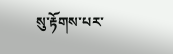སུ་རྟོགས་པར་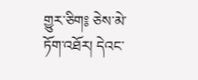གྱུར་ཅིག༔ ཅེས་མེ་ཏོག་འཐོར། དེའང་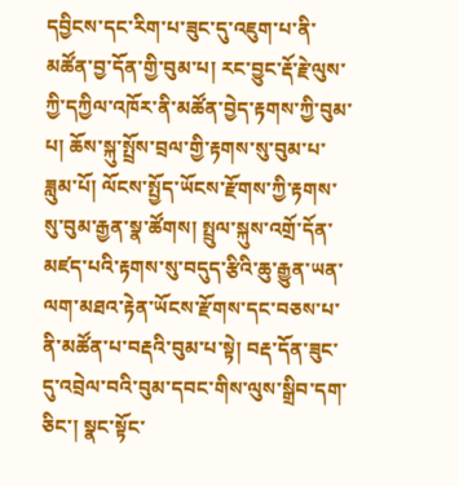དབྱིངས་དང་རིག་པ་ཟུང་དུ་འཇུག་པ་ནི་མཚོན་བྱ་དོན་གྱི་བུམ་པ། རང་བྱུང་རྡོ་རྗེ་ལུས་ཀྱི་དཀྱིལ་འཁོར་ནི་མཚོན་བྱེད་རྟགས་ཀྱི་བུམ་པ། ཆོས་སྐུ་སྤྲོས་བྲལ་གྱི་རྟགས་སུ་བུམ་པ་ཟླུམ་པོ། ལོངས་སྤྱོད་ཡོངས་རྫོགས་ཀྱི་རྟགས་སུ་བུམ་རྒྱན་སྣ་ཚོགས། སྤྲུལ་སྐུས་འགྲོ་དོན་མཛད་པའི་རྟགས་སུ་བདུད་རྩིའི་ཆུ་རྒྱུན་ཡན་ལག་མཐའ་རྟེན་ཡོངས་རྫོགས་དང་བཅས་པ་ནི་མཚོན་པ་བརྡའི་བུམ་པ་སྟེ། བརྡ་དོན་ཟུང་དུ་འབྲེལ་བའི་བུམ་དབང་གིས་ལུས་སྒྲིབ་དག་ཅིང་། སྣང་སྟོང་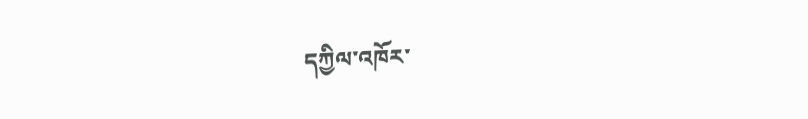དཀྱིལ་འཁོར་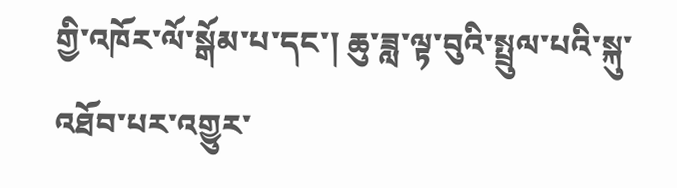གྱི་འཁོར་ལོ་སྒོམ་པ་དང་། ཆུ་ཟླ་ལྟ་བུའི་སྤྲུལ་པའི་སྐུ་འཐོབ་པར་འགྱུར་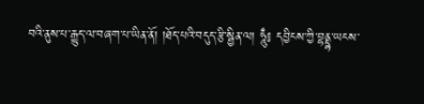བའི་ནུས་པ་རྒྱུད་ལ་བཞག་པ་ཡིན་ནོ། །ཐོད་པའི་བདུད་རྩི་སྦྱིན་ལ། ཧཱུྃ༔ དབྱིངས་ཀྱི་བྷནྡྷ་ཡངས་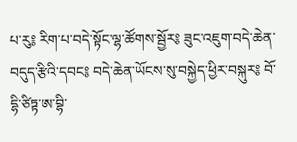པ་རུ༔ རིག་པ་བདེ་སྟོང་ལྷ་ཚོགས་སྦྱོར༔ ཟུང་འཇུག་བདེ་ཆེན་བདུད་རྩིའི་དབང༔ བདེ་ཆེན་ཡོངས་སུ་བསྐྱེད་ཕྱིར་བསྐུར༔ བོ་དྷི་ཙིཏྟ་ཨ་བྷི་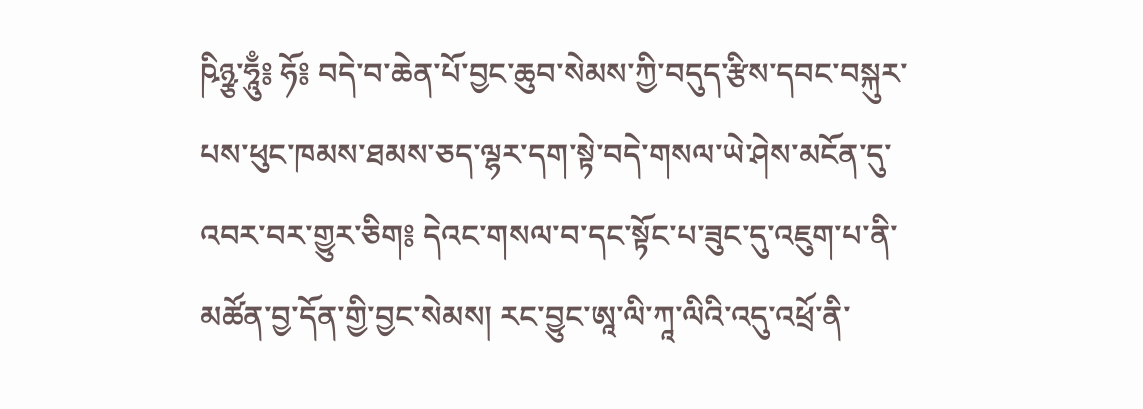ཥིཉྩ་ཧཱུྃ༔ ཧོ༔ བདེ་བ་ཆེན་པོ་བྱང་ཆུབ་སེམས་ཀྱི་བདུད་རྩིས་དབང་བསྐུར་པས་ཕུང་ཁམས་ཐམས་ཅད་ལྷར་དག་སྟེ་བདེ་གསལ་ཡེ་ཤེས་མངོན་དུ་འབར་བར་གྱུར་ཅིག༔ དེའང་གསལ་བ་དང་སྟོང་པ་ཟུང་དུ་འཇུག་པ་ནི་མཚོན་བྱ་དོན་གྱི་བྱང་སེམས། རང་བྱུང་ཨཱ་ལི་ཀཱ་ལིའི་འདུ་འཕྲོ་ནི་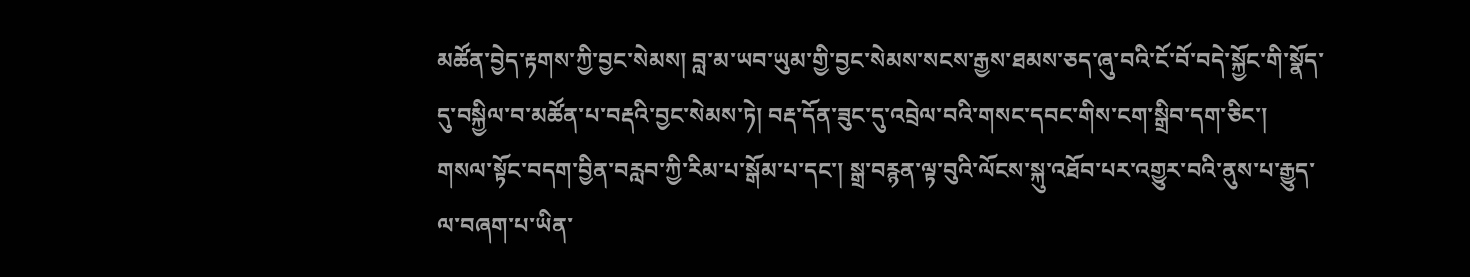མཚོན་བྱེད་རྟགས་ཀྱི་བྱང་སེམས། བླ་མ་ཡབ་ཡུམ་གྱི་བྱང་སེམས་སངས་རྒྱས་ཐམས་ཅད་ཞུ་བའི་ངོ་བོ་བདེ་སྐྱོང་གི་སྣོད་དུ་བསྐྱིལ་བ་མཚོན་པ་བརྡའི་བྱང་སེམས་ཏེ། བརྡ་དོན་ཟུང་དུ་འབྲེལ་བའི་གསང་དབང་གིས་ངག་སྒྲིབ་དག་ཅིང་། གསལ་སྟོང་བདག་བྱིན་བརླབ་ཀྱི་རིམ་པ་སྒོམ་པ་དང་། སྒྲ་བརྙན་ལྟ་བུའི་ལོངས་སྐུ་འཐོབ་པར་འགྱུར་བའི་ནུས་པ་རྒྱུད་ལ་བཞག་པ་ཡིན་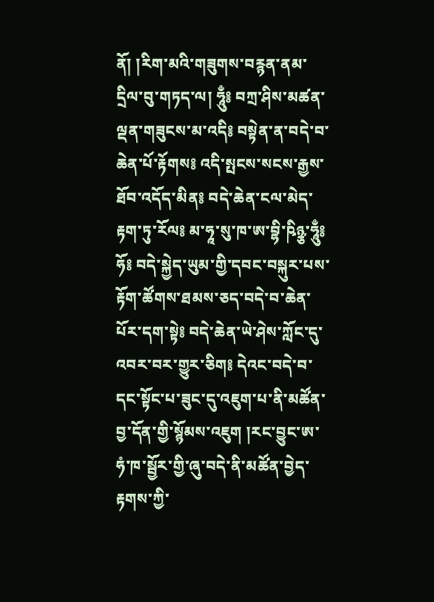ནོ། །རིག་མའི་གཟུགས་བརྙན་ནམ་དྲིལ་བུ་གཏད་ལ། ཧཱུྃ༔ བཀྲ་ཤིས་མཚན་ལྡན་གཟུངས་མ་འདི༔ བསྟེན་ན་བདེ་བ་ཆེན་པོ་རྟོགས༔ འདི་སྤངས་སངས་རྒྱས་ཐོབ་འདོད་མིན༔ བདེ་ཆེན་ངལ་མེད་རྟག་ཏུ་རོལ༔ མ་ཧཱ་སུ་ཁ་ཨ་བྷི་ཥིཉྩ་ཧཱུྃ༔ ཧོ༔ བདེ་སྐྱེད་ཡུམ་གྱི་དབང་བསྐུར་པས་རྟོག་ཚོགས་ཐམས་ཅད་བདེ་བ་ཆེན་པོར་དག་སྟེ༔ བདེ་ཆེན་ཡེ་ཤེས་ཀློང་དུ་འབར་བར་གྱུར་ཅིག༔ དེའང་བདེ་བ་དང་སྟོང་པ་ཟུང་དུ་འཇུག་པ་ནི་མཚོན་བྱ་དོན་གྱི་སྙོམས་འཇུག །རང་བྱུང་ཨ་ཧཾ་ཁ་སྦྱོར་གྱི་ཞུ་བདེ་ནི་མཚོན་བྱེད་རྟགས་ཀྱི་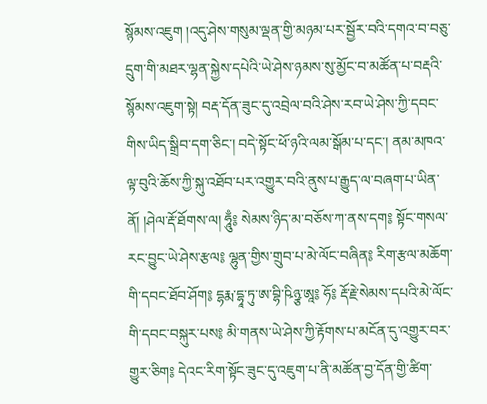སྙོམས་འཇུག །འདུ་ཤེས་གསུམ་ལྡན་གྱི་མཉམ་པར་སྦྱོར་བའི་དགའ་བ་བཅུ་དྲུག་གི་མཐར་ལྷན་སྐྱེས་དཔེའི་ཡེ་ཤེས་ཉམས་སུ་མྱོང་བ་མཚོན་པ་བརྡའི་སྙོམས་འཇུག་སྟེ། བརྡ་དོན་ཟུང་དུ་འབྲེལ་བའི་ཤེས་རབ་ཡེ་ཤེས་ཀྱི་དབང་གིས་ཡིད་སྒྲིབ་དག་ཅིང་། བདེ་སྟོང་ཕོ་ཉའི་ལམ་སྒོམ་པ་དང་། ནམ་མཁའ་ལྟ་བུའི་ཆོས་ཀྱི་སྐུ་འཐོབ་པར་འགྱུར་བའི་ནུས་པ་རྒྱུད་ལ་བཞག་པ་ཡིན་ནོ། །ཤེལ་རྡོ་ཐོགས་ལ། ཧཱུྃ༔ སེམས་ཉིད་མ་བཅོས་ཀ་ནས་དག༔ སྟོང་གསལ་རང་བྱུང་ཡེ་ཤེས་རྩལ༔ ལྷུན་གྱིས་གྲུབ་པ་མེ་ལོང་བཞིན༔ རིག་རྩལ་མཆོག་གི་དབང་ཐོབ་ཤོག༔ དྷརྨ་དྷཱ་ཏུ་ཨ་བྷི་ཥིཉྩ་ཨཱ༔ ཧོ༔ རྡོ་རྗེ་སེམས་དཔའི་མེ་ལོང་གི་དབང་བསྐུར་པས༔ མི་གནས་ཡེ་ཤེས་ཀྱི་རྟོགས་པ་མངོན་དུ་འགྱུར་བར་གྱུར་ཅིག༔ དེའང་རིག་སྟོང་ཟུང་དུ་འཇུག་པ་ནི་མཚོན་བྱ་དོན་གྱི་ཚིག་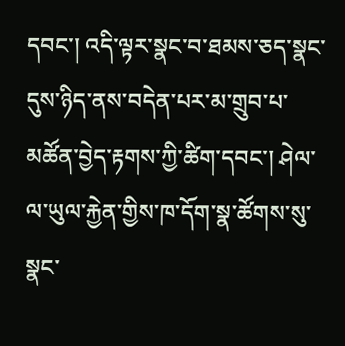དབང་། འདི་ལྟར་སྣང་བ་ཐམས་ཅད་སྣང་དུས་ཉིད་ནས་བདེན་པར་མ་གྲུབ་པ་མཚོན་བྱེད་རྟགས་ཀྱི་ཚིག་དབང་། ཤེལ་ལ་ཡུལ་རྐྱེན་གྱིས་ཁ་དོག་སྣ་ཚོགས་སུ་སྣང་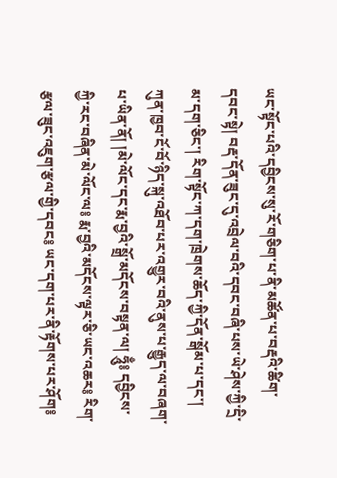ཡང་སྟོང་པའི་དབྱིངས་སུ་རོ་གཅིག་པ་ནི་མཚོན་པ་བརྡའི་ཚིག་དབང་སྟེ། བརྡ་དོན་ཟུང་དུ་འབྲེལ་བའི་དབང་བཞི་པས་ཡེ་ཤེས་ཀྱི་དྲི་མ་དག་ཅིང་། རིག་སྟོང་ཀ་དག་ཁྲེགས་ཆོད་ཀྱི་དོན་སྒོམ་པ་དང་། ཀུན་ཁྱབ་ངོ་བོ་ཉིད་སྐུ་འཐོབ་པར་འགྱུར་བའི་ནུས་པ་རྒྱུད་ལ་བཞག་པ་ཡིན་ནོ། །མེ་ལོང་དང་རྨ་བྱའི་སྒྲོ་མདོངས་བསྟན་ལ། ཧཱུྃ༔ དབྱིངས་ཀྱི་རང་བཞིན་མེ་ལོང་ལ༔ རྨ་བྱའི་མདོངས་ལྟར་ཅི་ཡང་འཆར༔ རིག་རྩལ་ཟུང་འཇུག་རྩལ་གྱི་དབང༔ ཡང་དག་པར་ནི་རྟོགས་པར་ཤོག༔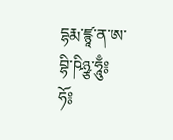དྷརྨ་ཛྙཱ་ན་ཨ་བྷི་ཥིཉྩ་ཧཱུྃ༔ ཧོ༔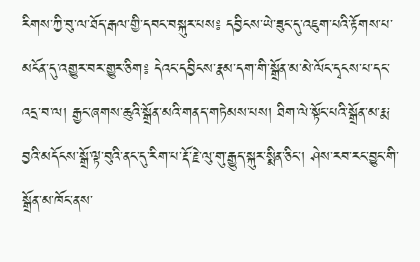རིགས་ཀྱི་བུ་ལ་ཐོད་རྒལ་གྱི་དབང་བསྐུར་པས༔ དབྱིངས་ཡེ་ཟུང་དུ་འཇུག་པའི་རྟོགས་པ་མངོན་དུ་འགྱུར་བར་གྱུར་ཅིག༔ དེའང་དབྱིངས་རྣམ་དག་གི་སྒྲོན་མ་མེ་ལོང་དྭངས་པ་དང་འདྲ་བ་ལ། རྒྱང་ཞགས་ཆུའི་སྒྲོན་མའི་གནད་གཏེམས་པས། ཐིག་ལེ་སྟོང་པའི་སྒྲོན་མ་རྨ་བྱའི་མདོངས་སྒྲོ་ལྟ་བུའི་ནང་དུ་རིག་པ་རྡོ་རྗེ་ལུ་གུ་རྒྱུད་སྐུར་སྨིན་ཅིང་། ཤེས་རབ་རང་བྱུང་གི་སྒྲོན་མ་ཁོང་ནས་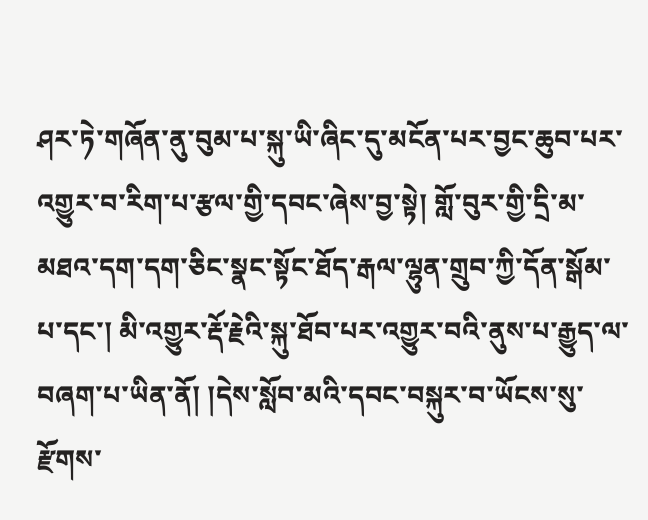ཤར་ཏེ་གཞོན་ནུ་བུམ་པ་སྐུ་ཡི་ཞིང་དུ་མངོན་པར་བྱང་ཆུབ་པར་འགྱུར་བ་རིག་པ་རྩལ་གྱི་དབང་ཞེས་བྱ་སྟེ། གློ་བུར་གྱི་དྲི་མ་མཐའ་དག་དག་ཅིང་སྣང་སྟོང་ཐོད་རྒལ་ལྷུན་གྲུབ་ཀྱི་དོན་སྒོམ་པ་དང་། མི་འགྱུར་རྡོ་རྗེའི་སྐུ་ཐོབ་པར་འགྱུར་བའི་ནུས་པ་རྒྱུད་ལ་བཞག་པ་ཡིན་ནོ། །དེས་སློབ་མའི་དབང་བསྐུར་བ་ཡོངས་སུ་རྫོགས་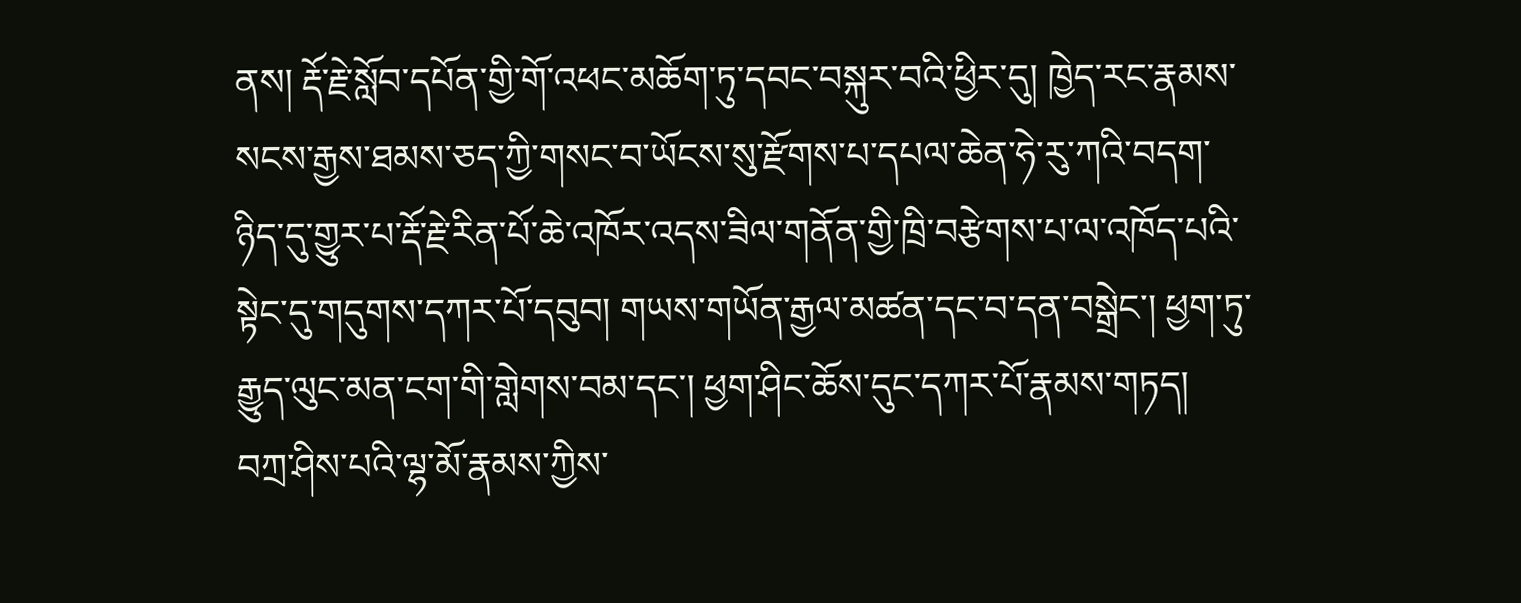ནས། རྡོ་རྗེ་སློབ་དཔོན་གྱི་གོ་འཕང་མཆོག་ཏུ་དབང་བསྐུར་བའི་ཕྱིར་དུ། ཁྱེད་རང་རྣམས་སངས་རྒྱས་ཐམས་ཅད་ཀྱི་གསང་བ་ཡོངས་སུ་རྫོགས་པ་དཔལ་ཆེན་ཧེ་རུ་ཀའི་བདག་ཉིད་དུ་གྱུར་པ་རྡོ་རྗེ་རིན་པོ་ཆེ་འཁོར་འདས་ཟིལ་གནོན་གྱི་ཁྲི་བརྩེགས་པ་ལ་འཁོད་པའི་སྟེང་དུ་གདུགས་དཀར་པོ་དབུབ། གཡས་གཡོན་རྒྱལ་མཚན་དང་བ་དན་བསྒྲེང་། ཕྱག་ཏུ་རྒྱུད་ལུང་མན་ངག་གི་གླེགས་བམ་དང་། ཕྱག་ཤིང་ཆོས་དུང་དཀར་པོ་རྣམས་གཏད། བཀྲ་ཤིས་པའི་ལྷ་མོ་རྣམས་ཀྱིས་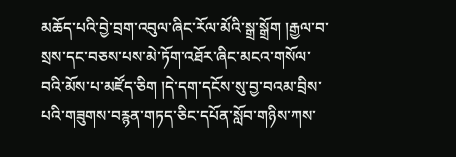མཆོད་པའི་བྱེ་བྲག་འབུལ་ཞིང་རོལ་མོའི་སྒྲ་སྒྲོག །རྒྱལ་བ་སྲས་དང་བཅས་པས་མེ་ཏོག་འཐོར་ཞིང་མངའ་གསོལ་བའི་མོས་པ་མཛོད་ཅིག །དེ་དག་དངོས་སུ་བྱ་བའམ་བྲིས་པའི་གཟུགས་བརྙན་གཏད་ཅིང་དཔོན་སློབ་གཉིས་ཀས་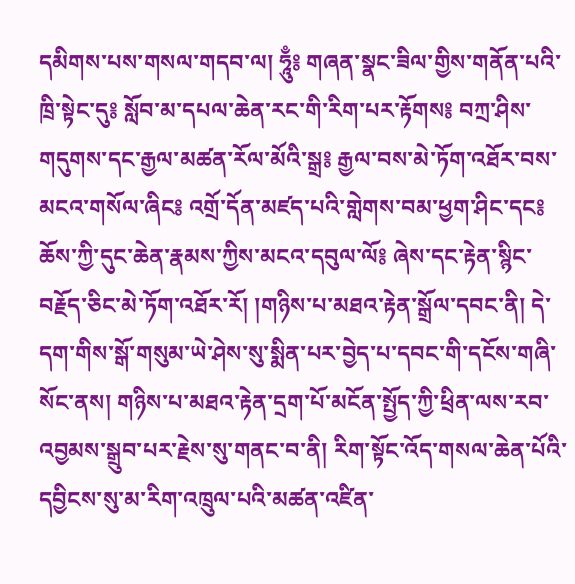དམིགས་པས་གསལ་གདབ་ལ། ཧཱུྃ༔ གཞན་སྣང་ཟིལ་གྱིས་གནོན་པའི་ཁྲི་སྟེང་དུ༔ སློབ་མ་དཔལ་ཆེན་རང་གི་རིག་པར་རྟོགས༔ བཀྲ་ཤིས་གདུགས་དང་རྒྱལ་མཚན་རོལ་མོའི་སྒྲ༔ རྒྱལ་བས་མེ་ཏོག་འཐོར་བས་མངའ་གསོལ་ཞིང༔ འགྲོ་དོན་མཛད་པའི་གླེགས་བམ་ཕྱག་ཤིང་དང༔ ཆོས་ཀྱི་དུང་ཆེན་རྣམས་ཀྱིས་མངའ་དབུལ་ལོ༔ ཞེས་དང་རྟེན་སྙིང་བརྗོད་ཅིང་མེ་ཏོག་འཐོར་རོ། །གཉིས་པ་མཐའ་རྟེན་སྒྲོལ་དབང་ནི། དེ་དག་གིས་སྒོ་གསུམ་ཡེ་ཤེས་སུ་སྨིན་པར་བྱེད་པ་དབང་གི་དངོས་གཞི་སོང་ནས། གཉིས་པ་མཐའ་རྟེན་དྲག་པོ་མངོན་སྤྱོད་ཀྱི་ཕྲིན་ལས་རབ་འབྱམས་སྒྲུབ་པར་རྗེས་སུ་གནང་བ་ནི། རིག་སྟོང་འོད་གསལ་ཆེན་པོའི་དབྱིངས་སུ་མ་རིག་འཁྲུལ་པའི་མཚན་འཛིན་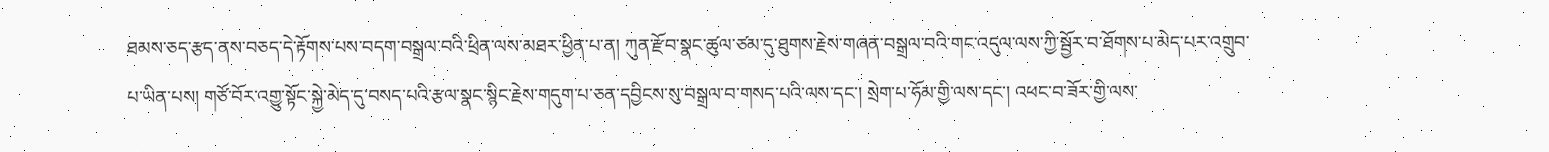ཐམས་ཅད་རྩད་ནས་བཅད་དེ་རྟོགས་པས་བདག་བསྒྲལ་བའི་ཕྲིན་ལས་མཐར་ཕྱིན་པ་ན། ཀུན་རྫོབ་སྣང་ཚུལ་ཙམ་དུ་ཐུགས་རྗེས་གཞན་བསྒྲལ་བའི་གང་འདུལ་ལས་ཀྱི་སྦྱོར་བ་ཐོགས་པ་མེད་པར་འགྲུབ་པ་ཡིན་པས། གཙོ་བོར་འགྱུ་སྟོང་སྐྱེ་མེད་དུ་བསད་པའི་རྩལ་སྣང་སྙིང་རྗེས་གདུག་པ་ཅན་དབྱིངས་སུ་བསྒྲལ་བ་གསད་པའི་ལས་དང་། སྲེག་པ་ཧོམ་གྱི་ལས་དང་། འཕང་བ་ཟོར་གྱི་ལས་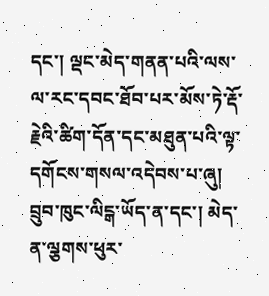དང་། ལྡང་མེད་གནན་པའི་ལས་ལ་རང་དབང་ཐོབ་པར་མོས་ཏེ་རྡོ་རྗེའི་ཚིག་དོན་དང་མཐུན་པའི་ལྟ་དགོངས་གསལ་འདེབས་པ་ཞུ། བྲུབ་ཁུང་ལིངྒ་ཡོད་ན་དང་། མེད་ན་ལྕགས་ཕུར་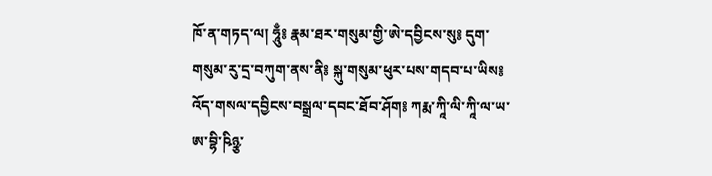ཁོ་ན་གཏད་ལ། ཧཱུྃ༔ རྣམ་ཐར་གསུམ་གྱི་ཨེ་དབྱིངས་སུ༔ དུག་གསུམ་རུ་དྲ་བཀུག་ནས་ནི༔ སྐུ་གསུམ་ཕུར་པས་གདབ་པ་ཡིས༔ འོད་གསལ་དབྱིངས་བསྒྲལ་དབང་ཐོབ་ཤོག༔ ཀརྨ་ཀཱི་ལི་ཀཱི་ལ་ཡ་ཨ་བྷི་ཥིཉྩ་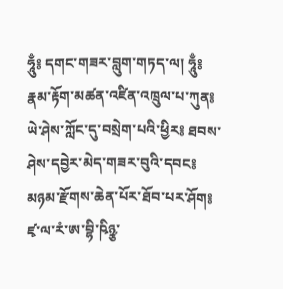ཧཱུྃ༔ དགང་གཟར་བླུག་གཏད་ལ། ཧཱུྃ༔ རྣམ་རྟོག་མཚན་འཛིན་འཁྲུལ་པ་ཀུན༔ ཡེ་ཤེས་ཀློང་དུ་བསྲེག་པའི་ཕྱིར༔ ཐབས་ཤེས་དབྱེར་མེད་གཟར་བུའི་དབང༔ མཉམ་རྫོགས་ཆེན་པོར་ཐོབ་པར་ཤོག༔ ཛྭ་ལ་རཾ་ཨ་བྷི་ཥིཉྩ་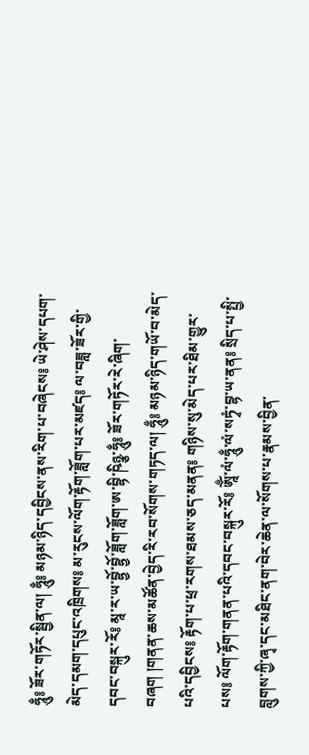ཧཱུྃ༔ ཟོར་གཏོར་སྦྱིན་ལ། ཧཱུྃ༔ མཉམ་ཉིད་དབྱིངས་ནས་རིག་པ་བཞེངས༔ ཡེ་ཤེས་དཔག་མེད་དམག་དཔུང་འཁྲིགས༔ མ་རུངས་ལོག་རྟོག་ཟློག་པར་མཛད༔ ལ་བཟླ་ཟོར་གྱི་དབང་བསྐུར་རོ༔ མཱ་ར་ཡ་བྷྱོ་བྷྱོ་ཟློག་ཟློག་ཨ་བྷི་ཥིཉྩ་ཧཱུྃ༔ ཟོར་གཏོར་རེ་ཞིག་བཞག །གནན་ཆས་མཚོན་བྱེད་རི་རབ་སོགས་གཏད་ལ། ཧཱུྃ༔ མཉམ་ཉིད་གཡོ་བ་མེད་པའི་དབྱིངས༔ རྟོག་པ་ཕྲ་རགས་ཐམས་ཅད་མནན༔ གཉིས་སུ་མེད་པར་ཐིམ་གྱུར་པས༔ ལོག་རྟོག་གནན་པའི་དབང་བསྐུར་རོ༔ ཨཱོྃ་ལཾ་ཧཱུྃ་ལཾ་སཏྭཾ་བྷ་ཡ་ནན༔ སྲིད་པ་སྤྱི་བླུགས་ཀྱི་ཞྭ་དང་མཐིང་ནག་བེར་ཆེན་ལ་སོགས་པ་རྣམས་བྱིན་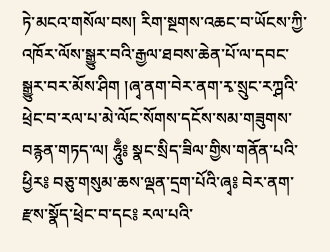ཏེ་མངའ་གསོལ་བས། རིག་སྔགས་འཆང་བ་ཡོངས་ཀྱི་འཁོར་ལོས་སྒྱུར་བའི་རྒྱལ་ཐབས་ཆེན་པོ་ལ་དབང་སྒྱུར་བར་མོས་ཤིག །ཞྭ་ནག་བེར་ནག་རྭ་སྲུང་རཀྴའི་ཕྲེང་བ་རལ་པ་མེ་ལོང་སོགས་དངོས་སམ་གཟུགས་བརྙན་གཏད་ལ། ཧཱུྃ༔ སྣང་སྲིད་ཟིལ་གྱིས་གནོན་པའི་ཕྱིར༔ བཅུ་གསུམ་ཆས་ལྡན་དྲག་པོའི་ཞྭ༔ བེར་ནག་རྫས་སྣོད་ཕྲེང་བ་དང༔ རལ་པའི་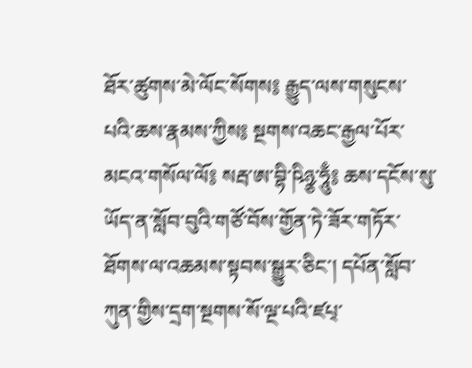ཐོར་ཚུགས་མེ་ལོང་སོགས༔ རྒྱུད་ལས་གསུངས་པའི་ཆས་རྣམས་ཀྱིས༔ སྔགས་འཆང་རྒྱལ་པོར་མངའ་གསོལ་ལོ༔ སརྦ་ཨ་བྷི་ཥིཉྩ་ཧཱུྃ༔ ཆས་དངོས་སུ་ཡོད་ན་སློབ་བུའི་གཙོ་བོས་གྱོན་ཏེ་ཟོར་གཏོར་ཐོགས་ལ་འཆམས་སྟབས་སྒྱུར་ཅིང་། དཔོན་སློབ་ཀུན་གྱིས་དྲག་སྔགས་སོ་ལྔ་པའི་ཛཔ྄་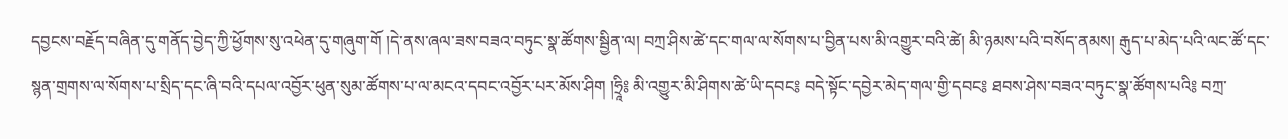དབྱངས་བརྗོད་བཞིན་དུ་གནོད་བྱེད་ཀྱི་ཕྱོགས་སུ་འཕེན་དུ་གཞུག་གོ །དེ་ནས་ཞལ་ཟས་བཟའ་བཏུང་སྣ་ཚོགས་སྦྱིན་ལ། བཀྲ་ཤིས་ཚེ་དང་གལ་ལ་སོགས་པ་བྱིན་པས་མི་འགྱུར་བའི་ཚེ། མི་ཉམས་པའི་བསོད་ནམས། རྒུད་པ་མེད་པའི་ལང་ཚོ་དང་སྙན་གྲགས་ལ་སོགས་པ་སྲིད་དང་ཞི་བའི་དཔལ་འབྱོར་ཕུན་སུམ་ཚོགས་པ་ལ་མངའ་དབང་འབྱོར་པར་མོས་ཤིག །ཧྲཱི༔ མི་འགྱུར་མི་ཤིགས་ཚེ་ཡི་དབང༔ བདེ་སྟོང་དབྱེར་མེད་གལ་གྱི་དབང༔ ཐབས་ཤེས་བཟའ་བཏུང་སྣ་ཚོགས་པའི༔ བཀྲ་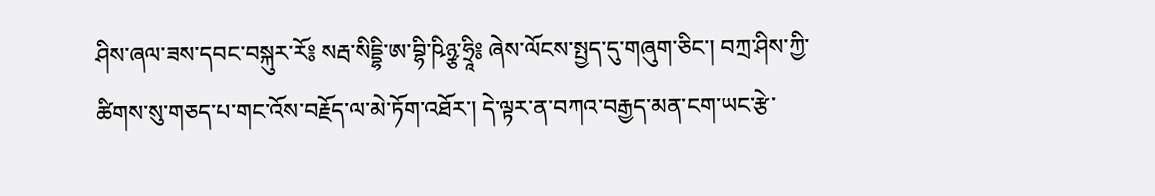ཤིས་ཞལ་ཟས་དབང་བསྐུར་རོ༔ སརྦ་སིདྡྷི་ཨ་བྷི་ཥིཉྩ་ཧྲཱི༔ ཞེས་ལོངས་སྤྱད་དུ་གཞུག་ཅིང་། བཀྲ་ཤིས་ཀྱི་ཚིགས་སུ་གཅད་པ་གང་འོས་བརྗོད་ལ་མེ་ཏོག་འཐོར་། དེ་ལྟར་ན་བཀའ་བརྒྱད་མན་ངག་ཡང་རྩེ་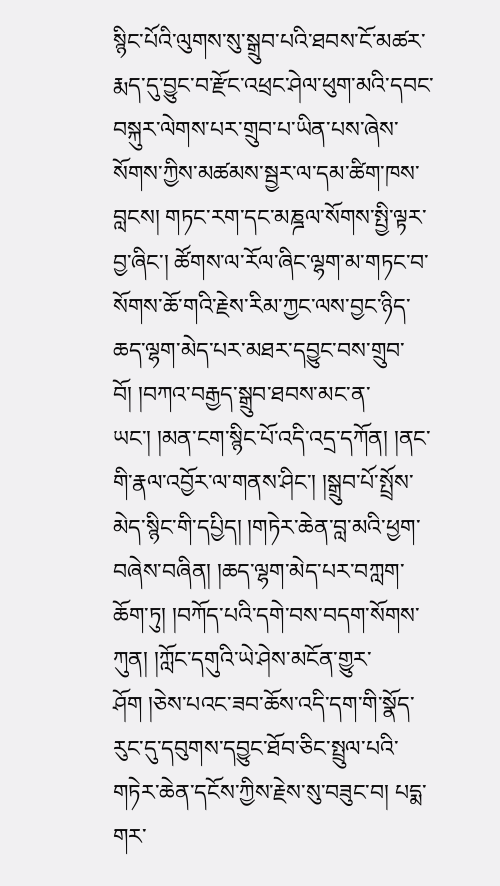སྙིང་པོའི་ལུགས་སུ་སྒྲུབ་པའི་ཐབས་ངོ་མཚར་རྨད་དུ་བྱུང་བ་རྫོང་འཕྲང་ཤེལ་ཕུག་མའི་དབང་བསྐུར་ལེགས་པར་གྲུབ་པ་ཡིན་པས་ཞེས་སོགས་ཀྱིས་མཚམས་སྦྱར་ལ་དམ་ཚིག་ཁས་བླངས། གཏང་རག་དང་མཎྜལ་སོགས་སྤྱི་ལྟར་བྱ་ཞིང་། ཚོགས་ལ་རོལ་ཞིང་ལྷག་མ་གཏང་བ་སོགས་ཆོ་གའི་རྗེས་རིམ་ཀྱང་ལས་བྱང་ཉིད་ཆད་ལྷག་མེད་པར་མཐར་དབྱུང་བས་གྲུབ་བོ། །བཀའ་བརྒྱད་སྒྲུབ་ཐབས་མང་ན་ཡང་། །མན་ངག་སྙིང་པོ་འདི་འདྲ་དཀོན། །ནང་གི་རྣལ་འབྱོར་ལ་གནས་ཤིང་། །སྒྲུབ་པོ་སྤྲོས་མེད་སྙིང་གི་དཔྱིད། །གཏེར་ཆེན་བླ་མའི་ཕྱག་བཞེས་བཞིན། །ཆད་ལྷག་མེད་པར་བཀླག་ཆོག་ཏུ། །བཀོད་པའི་དགེ་བས་བདག་སོགས་ཀུན། །ཀློང་དགུའི་ཡེ་ཤེས་མངོན་གྱུར་ཤོག །ཅེས་པའང་ཟབ་ཆོས་འདི་དག་གི་སྣོད་རུང་དུ་དབུགས་དབྱུང་ཐོབ་ཅིང་སྤྲུལ་པའི་གཏེར་ཆེན་དངོས་ཀྱིས་རྗེས་སུ་བཟུང་བ། པདྨ་གར་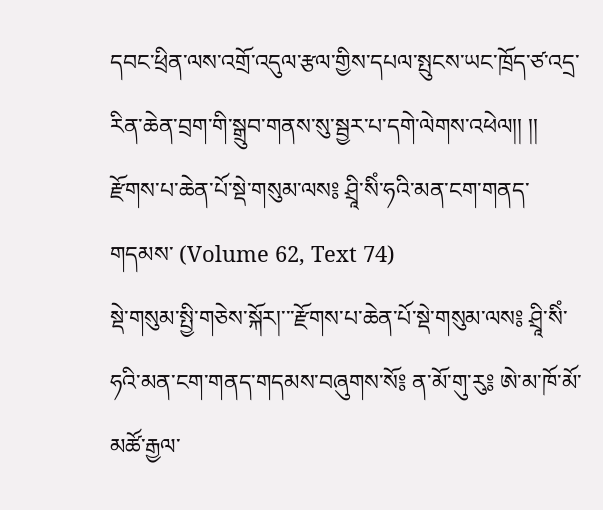དབང་ཕྲིན་ལས་འགྲོ་འདུལ་རྩལ་གྱིས་དཔལ་སྤུངས་ཡང་ཁྲོད་ཙ་འདྲ་རིན་ཆེན་བྲག་གི་སྒྲུབ་གནས་སུ་སྦྱར་པ་དགེ་ལེགས་འཕེལ།། །།
རྫོགས་པ་ཆེན་པོ་སྡེ་གསུམ་ལས༔ ཤྲཱི་སིཾ་ཧའི་མན་ངག་གནད་གདམས་ (Volume 62, Text 74)
སྡེ་གསུམ་སྤྱི་གཅེས་སྐོར།་་་རྫོགས་པ་ཆེན་པོ་སྡེ་གསུམ་ལས༔ ཤྲཱི་སིཾ་ཧའི་མན་ངག་གནད་གདམས་བཞུགས་སོ༔ ན་མོ་གུ་རུ༔ ཨེ་མ་ཁོ་མོ་མཚོ་རྒྱལ་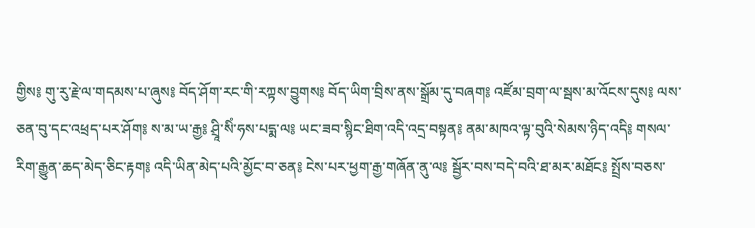གྱིས༔ གུ་རུ་རྗེ་ལ་གདམས་པ་ཞུས༔ བོད་ཤོག་རང་གི་རཀྟས་བྱུགས༔ བོད་ཡིག་བྲིས་ནས་སྒྲོམ་དུ་བཞག༔ འཛོམ་བྲག་ལ་སྦས་མ་འོངས་དུས༔ ལས་ཅན་བུ་དང་འཕྲད་པར་ཤོག༔ ས་མ་ཡ་རྒྱ༔ ཤྲཱི་སིཾ་ཧས་པདྨ་ལ༔ ཡང་ཟབ་སྙིང་ཐིག་འདི་འདྲ་བསྟན༔ ནམ་མཁའ་ལྟ་བུའི་སེམས་ཉིད་འདི༔ གསལ་རིག་རྒྱུན་ཆད་མེད་ཅིང་རྟག༔ འདི་ཡིན་མེད་པའི་མྱོང་བ་ཅན༔ ངེས་པར་ཕྱག་རྒྱ་གཞོན་ནུ་ལ༔ སྦྱོར་བས་བདེ་བའི་ཐ་མར་མཐོང༔ སྤྲོས་བཅས་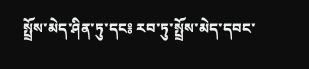སྤྲོས་མེད་ཤིན་ཏུ་དང༔ རབ་ཏུ་སྤྲོས་མེད་དབང་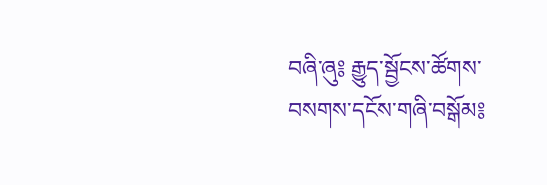བཞི་ཞུ༔ རྒྱུད་སྦྱོངས་ཚོགས་བསགས་དངོས་གཞི་བསྒོམ༔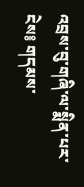འབྲས་བུ་གཞི་ལ་སྨིན་པར་ངེས༔ གདམས་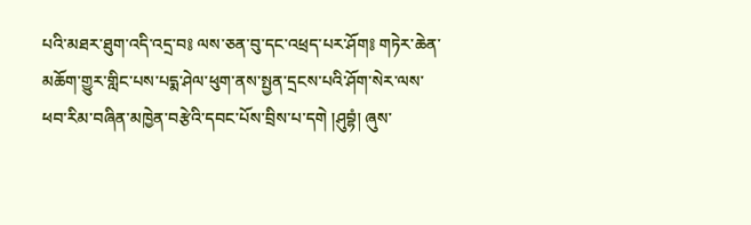པའི་མཐར་ཐུག་འདི་འདྲ་བ༔ ལས་ཅན་བུ་དང་འཕྲད་པར་ཤོག༔ གཏེར་ཆེན་མཆོག་གྱུར་གླིང་པས་པདྨ་ཤེལ་ཕུག་ནས་སྤྱན་དྲངས་པའི་ཤོག་སེར་ལས་ཕབ་རིམ་བཞིན་མཁྱེན་བརྩེའི་དབང་པོས་བྲིས་པ་དགེ །ཤུབྷཾ། ཞུས་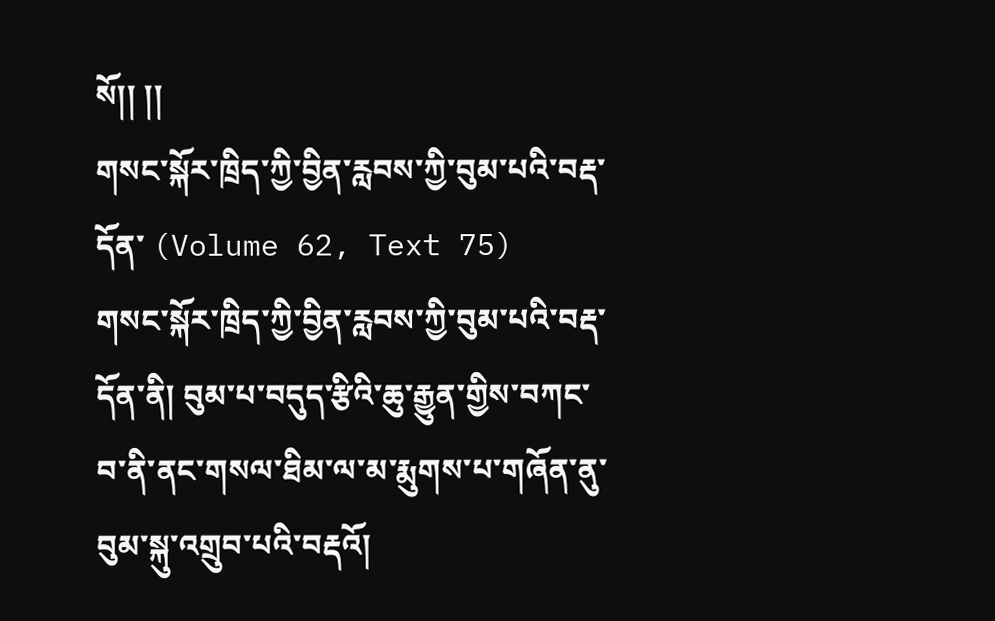སོ།། །།
གསང་སྐོར་ཁྲིད་ཀྱི་བྱིན་རླབས་ཀྱི་བུམ་པའི་བརྡ་དོན་ (Volume 62, Text 75)
གསང་སྐོར་ཁྲིད་ཀྱི་བྱིན་རླབས་ཀྱི་བུམ་པའི་བརྡ་དོན་ནི། བུམ་པ་བདུད་རྩིའི་ཆུ་རྒྱུན་གྱིས་བཀང་བ་ནི་ནང་གསལ་ཐིམ་ལ་མ་རྨུགས་པ་གཞོན་ནུ་བུམ་སྐུ་འགྲུབ་པའི་བརྡའོ།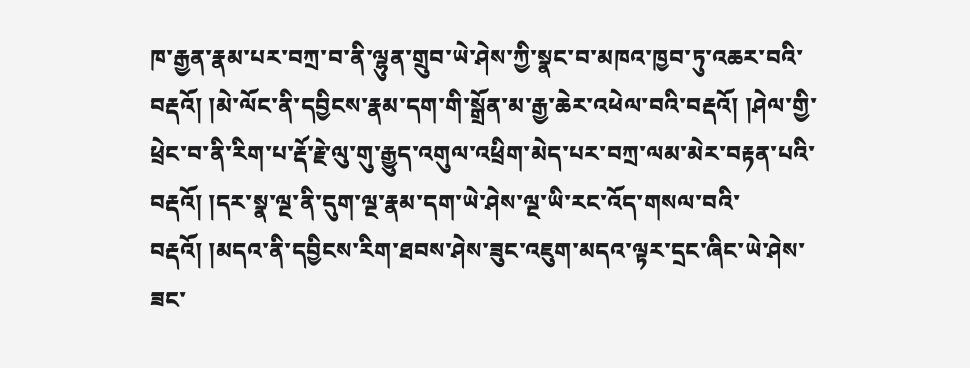ཁ་རྒྱན་རྣམ་པར་བཀྲ་བ་ནི་ལྷུན་གྲུབ་ཡེ་ཤེས་ཀྱི་སྣང་བ་མཁའ་ཁྱབ་ཏུ་འཆར་བའི་བརྡའོ། །མེ་ལོང་ནི་དབྱིངས་རྣམ་དག་གི་སྒྲོན་མ་རྒྱ་ཆེར་འཕེལ་བའི་བརྡའོ། །ཤེལ་གྱི་ཕྲེང་བ་ནི་རིག་པ་རྡོ་རྗེ་ལུ་གུ་རྒྱུད་འགུལ་འཕྲིག་མེད་པར་བཀྲ་ལམ་མེར་བརྟན་པའི་བརྡའོ། །དར་སྣ་ལྔ་ནི་དུག་ལྔ་རྣམ་དག་ཡེ་ཤེས་ལྔ་ཡི་རང་འོད་གསལ་བའི་བརྡའོ། །མདའ་ནི་དབྱིངས་རིག་ཐབས་ཤེས་ཟུང་འཇུག་མདའ་ལྟར་དྲང་ཞིང་ཡེ་ཤེས་ཟང་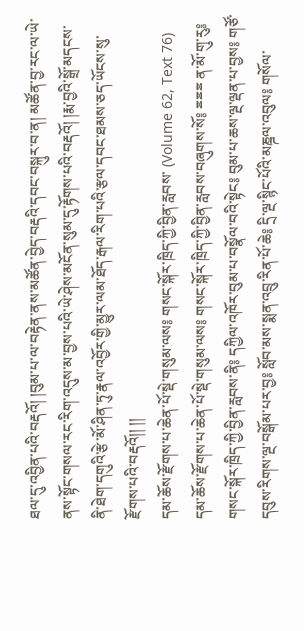ཐལ་དུ་འབྱིན་པའི་བརྡའོ། །བུམ་པ་ལ་བརྟེན་ནས་མཚོན་བྱེད་བརྡའི་དབང་བསྐུར་བ་ན། མཚོན་བྱ་རང་ལ་ཡེ་ནས་སྟོང་གསལ་རང་རིག་འདུས་མ་བྱས་པའི་ཡེ་ཤེས་མངོན་སུམ་དུ་རྟོགས་པའི་བརྡའོ། །རྨ་བྱའི་སྒྲོ་མདངས་ནི་ཐེག་དགུའི་རྩེ་མོ་ཤིན་ཏུ་རྣལ་འབྱོར་གྱི་མྱུར་ལམ་ཐོད་རྒལ་རིག་པའི་རྩལ་དབང་ཐམས་ཅད་ཡོངས་སུ་རྫོགས་པའི་བརྡའོ།། །།
དམ་ཆོས་རྫོགས་པ་ཆེན་པོ་སྡེ་གསུམ་ལས༔ གསང་སྐོར་ཁྲིད་ཀྱི་བྱིན་རླབས་ (Volume 62, Text 76)
དམ་ཆོས་རྫོགས་པ་ཆེན་པོ་སྡེ་གསུམ་ལས༔ གསང་སྐོར་ཁྲིད་ཀྱི་བྱིན་རླབས་བཞུགས་སོ༔ ྈྈྈ ན་མོ་གུ་རུ༔ གསང་སྐོར་ཁྲིད་ཀྱི་བྱིན་རླབས་ནི༔ དཀྱིལ་འཁོར་བུམ་པ་བསྣོལ་བའི་སྟེང༔ བུམ་པ་ཆས་ལྔ་ལྡན་པ་བྱས༔ གཙོ་དབུས་རིགས་ལྔ་བསྒོམ་པར་བྱ༔ སློབ་མས་སྨན་འབྲུ་རིན་པོ་ཆེ༔ དྲི་ལྔ་སྙིང་པོའི་མཎྜལ་འབུལ༔ གསོལ་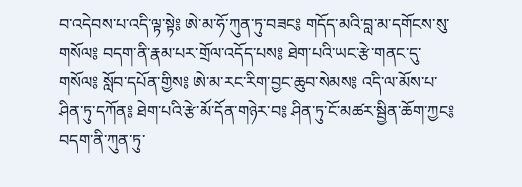བ་འདེབས་པ་འདི་ལྟ་སྟེ༔ ཨེ་མ་ཧོ་ཀུན་ཏུ་བཟང༔ གདོད་མའི་བླ་མ་དགོངས་སུ་གསོལ༔ བདག་ནི་རྣམ་པར་གྲོལ་འདོད་པས༔ ཐེག་པའི་ཡང་རྩེ་གནང་དུ་གསོལ༔ སློབ་དཔོན་གྱིས༔ ཨེ་མ་རང་རིག་བྱང་ཆུབ་སེམས༔ འདི་ལ་མོས་པ་ཤིན་ཏུ་དཀོན༔ ཐེག་པའི་རྩེ་མོ་དོན་གཉེར་བ༔ ཤིན་ཏུ་ངོ་མཚར་སྦྱིན་ཆོག་ཀྱང༔ བདག་ནི་ཀུན་ཏུ་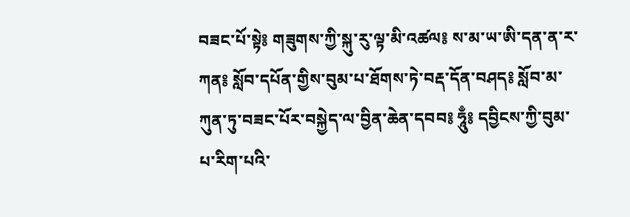བཟང་པོ་སྟེ༔ གཟུགས་ཀྱི་སྐུ་རུ་ལྟ་མི་འཚལ༔ ས་མ་ཡ་ཨི་དན་ན་ར་ཀན༔ སློབ་དཔོན་གྱིས་བུམ་པ་ཐོགས་ཏེ་བརྡ་དོན་བཤད༔ སློབ་མ་ཀུན་ཏུ་བཟང་པོར་བསྐྱེད་ལ་བྱིན་ཆེན་དབབ༔ ཧཱུྃ༔ དབྱིངས་ཀྱི་བུམ་པ་རིག་པའི་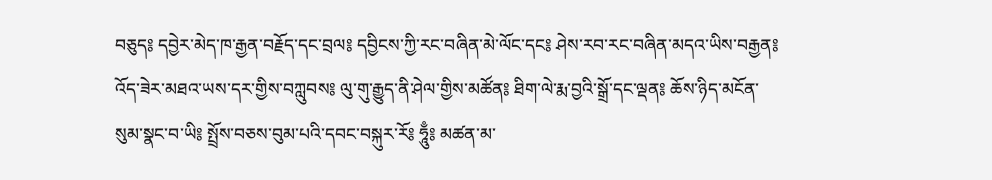བཅུད༔ དབྱེར་མེད་ཁ་རྒྱན་བརྗོད་དང་བྲལ༔ དབྱིངས་ཀྱི་རང་བཞིན་མེ་ལོང་དང༔ ཤེས་རབ་རང་བཞིན་མདའ་ཡིས་བརྒྱན༔ འོད་ཟེར་མཐའ་ཡས་དར་གྱིས་བཀླུབས༔ ལུ་གུ་རྒྱུད་ནི་ཤེལ་གྱིས་མཚོན༔ ཐིག་ལེ་རྨ་བྱའི་སྒྲོ་དང་ལྡན༔ ཆོས་ཉིད་མངོན་སུམ་སྣང་བ་ཡི༔ སྤྲོས་བཅས་བུམ་པའི་དབང་བསྐུར་རོ༔ ཧཱུྃ༔ མཚན་མ་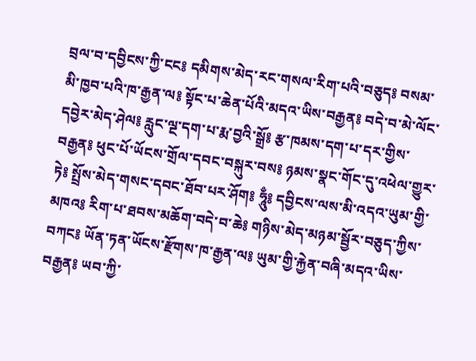བྲལ་བ་དབྱིངས་ཀྱི་ངང༔ དམིགས་མེད་རང་གསལ་རིག་པའི་བཅུད༔ བསམ་མི་ཁྱབ་པའི་ཁ་རྒྱན་ལ༔ སྟོང་པ་ཆེན་པོའི་མདའ་ཡིས་བརྒྱན༔ བདེ་བ་མེ་ལོང་དབྱེར་མེད་ཤེལ༔ རླུང་ལྔ་དག་པ་རྨ་བྱའི་སྒྲོ༔ རྩ་ཁམས་དག་པ་དར་གྱིས་བརྒྱན༔ ཕུང་པོ་ཡོངས་གྲོལ་དབང་བསྐུར་བས༔ ཉམས་སྣང་གོང་དུ་འཕེལ་གྱུར་ཏེ༔ སྤྲོས་མེད་གསང་དབང་ཐོབ་པར་ཤོག༔ ཧཱུྃ༔ དབྱིངས་ལས་མི་འདའ་ཡུམ་གྱི་མཁའ༔ རིག་པ་ཐབས་མཆོག་བདེ་བ་ཆེ༔ གཉིས་མེད་མཉམ་སྦྱོར་བཅུད་ཀྱིས་བཀང༔ ཡོན་ཏན་ཡོངས་རྫོགས་ཁ་རྒྱན་ལ༔ ཡུམ་གྱི་རྐྱེན་བཞི་མདའ་ཡིས་བརྒྱན༔ ཡབ་ཀྱི་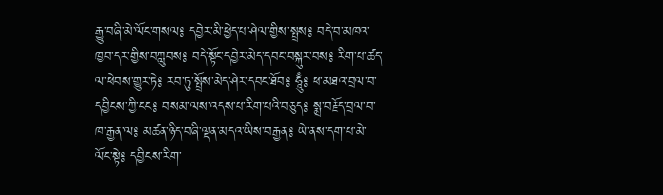རྒྱུ་བཞི་མེ་ལོང་གསལ༔ དབྱེར་མི་ཕྱེད་པ་ཤེལ་གྱིས་སྤྲས༔ བདེ་བ་མཁའ་ཁྱབ་དར་གྱིས་བཀླུབས༔ བདེ་སྟོང་དབྱེར་མེད་དབང་བསྐུར་བས༔ རིག་པ་ཚད་ལ་ཕེབས་གྱུར་ཏེ༔ རབ་ཏུ་སྤྲོས་མེད་ཤེར་དབང་ཐོབ༔ ཧཱུྃ༔ ཕ་མཐའ་བྲལ་བ་དབྱིངས་ཀྱི་ངང༔ བསམ་ལས་འདས་པ་རིག་པའི་བཅུད༔ སྨྲ་བརྗོད་བྲལ་བ་ཁ་རྒྱན་ལ༔ མཚན་ཉིད་བཞི་ལྡན་མདའ་ཡིས་བརྒྱན༔ ཡེ་ནས་དག་པ་མེ་ལོང་སྟེ༔ དབྱིངས་རིག་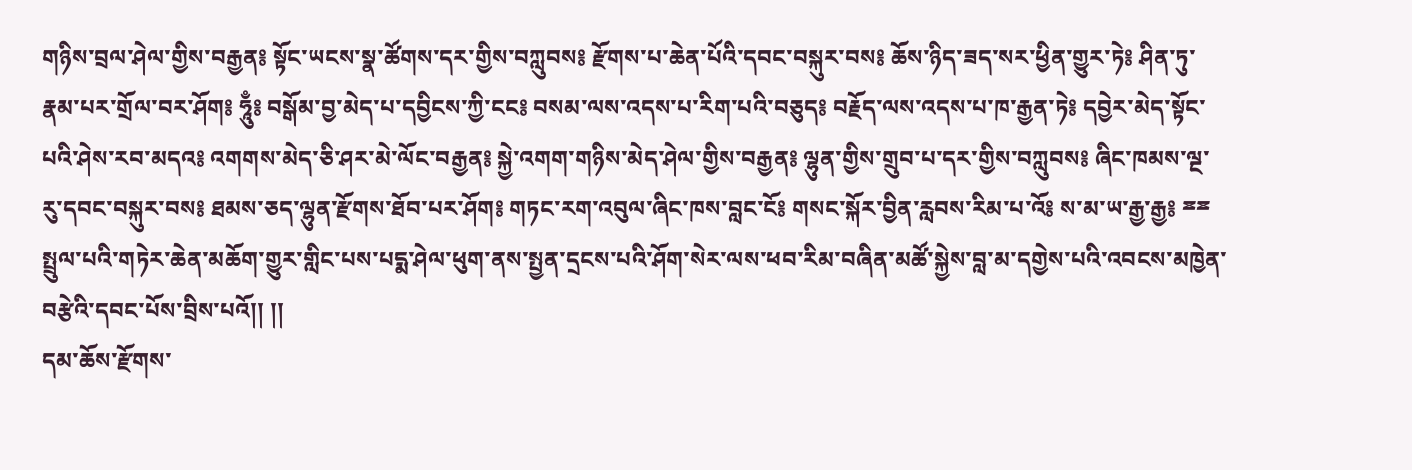གཉིས་བྲལ་ཤེལ་གྱིས་བརྒྱན༔ སྟོང་ཡངས་སྣ་ཚོགས་དར་གྱིས་བཀླུབས༔ རྫོགས་པ་ཆེན་པོའི་དབང་བསྐུར་བས༔ ཆོས་ཉིད་ཟད་སར་ཕྱིན་གྱུར་ཏེ༔ ཤིན་ཏུ་རྣམ་པར་གྲོལ་བར་ཤོག༔ ཧཱུྃ༔ བསྒོམ་བྱ་མེད་པ་དབྱིངས་ཀྱི་ངང༔ བསམ་ལས་འདས་པ་རིག་པའི་བཅུད༔ བརྗོད་ལས་འདས་པ་ཁ་རྒྱན་ཏེ༔ དབྱེར་མེད་སྟོང་པའི་ཤེས་རབ་མདའ༔ འགགས་མེད་ཅི་ཤར་མེ་ལོང་བརྒྱན༔ སྐྱེ་འགག་གཉིས་མེད་ཤེལ་གྱིས་བརྒྱན༔ ལྷུན་གྱིས་གྲུབ་པ་དར་གྱིས་བཀླུབས༔ ཞིང་ཁམས་ལྔ་རུ་དབང་བསྐུར་བས༔ ཐམས་ཅད་ལྷུན་རྫོགས་ཐོབ་པར་ཤོག༔ གཏང་རག་འབུལ་ཞིང་ཁས་བླང་ངོ༔ གསང་སྐོར་བྱིན་རླབས་རིམ་པ་འོ༔ ས་མ་ཡ་རྒྱ་རྒྱ༔ ྈྈ སྤྲུལ་པའི་གཏེར་ཆེན་མཆོག་གྱུར་གླིང་པས་པདྨ་ཤེལ་ཕུག་ནས་སྤྱན་དྲངས་པའི་ཤོག་སེར་ལས་ཕབ་རིམ་བཞིན་མཚོ་སྐྱེས་བླ་མ་དགྱེས་པའི་འབངས་མཁྱེན་བརྩེའི་དབང་པོས་བྲིས་པའོ།། །།
དམ་ཆོས་རྫོགས་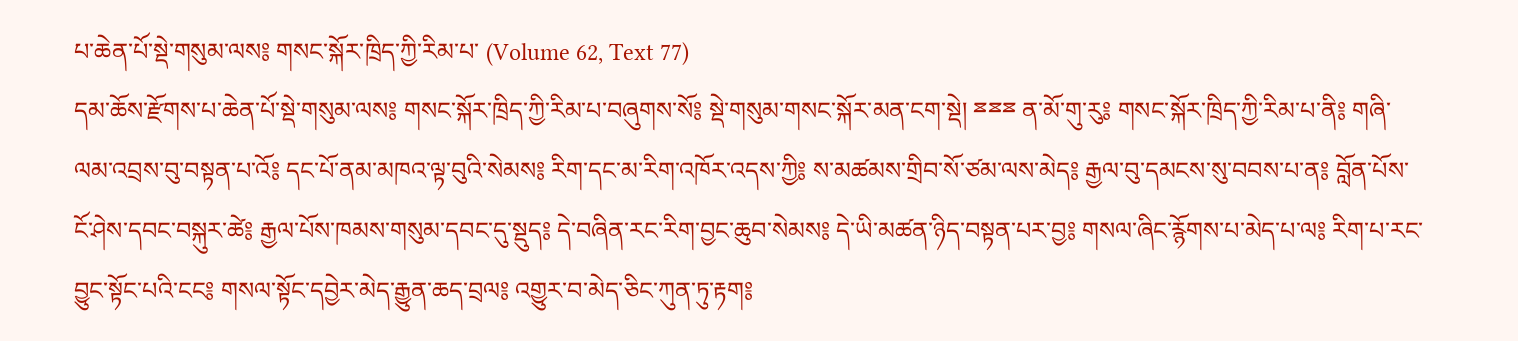པ་ཆེན་པོ་སྡེ་གསུམ་ལས༔ གསང་སྐོར་ཁྲིད་ཀྱི་རིམ་པ་ (Volume 62, Text 77)
དམ་ཆོས་རྫོགས་པ་ཆེན་པོ་སྡེ་གསུམ་ལས༔ གསང་སྐོར་ཁྲིད་ཀྱི་རིམ་པ་བཞུགས་སོ༔ སྡེ་གསུམ་གསང་སྐོར་མན་ངག་སྡེ། ྈྈྈ ན་མོ་གུ་རུ༔ གསང་སྐོར་ཁྲིད་ཀྱི་རིམ་པ་ནི༔ གཞི་ལམ་འབྲས་བུ་བསྟན་པ་འོ༔ དང་པོ་ནམ་མཁའ་ལྟ་བུའི་སེམས༔ རིག་དང་མ་རིག་འཁོར་འདས་ཀྱི༔ ས་མཚམས་གྲིབ་སོ་ཙམ་ལས་མེད༔ རྒྱལ་བུ་དམངས་སུ་བབས་པ་ན༔ བློན་པོས་ངོ་ཤེས་དབང་བསྐུར་ཚེ༔ རྒྱལ་པོས་ཁམས་གསུམ་དབང་དུ་སྡུད༔ དེ་བཞིན་རང་རིག་བྱང་ཆུབ་སེམས༔ དེ་ཡི་མཚན་ཉིད་བསྟན་པར་བྱ༔ གསལ་ཞིང་རྙོགས་པ་མེད་པ་ལ༔ རིག་པ་རང་བྱུང་སྟོང་པའི་ངང༔ གསལ་སྟོང་དབྱེར་མེད་རྒྱུན་ཆད་བྲལ༔ འགྱུར་བ་མེད་ཅིང་ཀུན་ཏུ་རྟག༔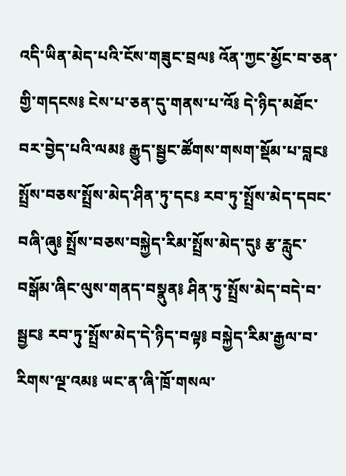འདི་ཡིན་མེད་པའི་ངོས་གཟུང་བྲལ༔ འོན་ཀྱང་མྱོང་བ་ཅན་གྱི་གདངས༔ ངེས་པ་ཅན་དུ་གནས་པ་འོ༔ དེ་ཉིད་མཐོང་བར་བྱེད་པའི་ལམ༔ རྒྱུད་སྦྱང་ཚོགས་གསག་སྡོམ་པ་བླང༔ སྤྲོས་བཅས་སྤྲོས་མེད་ཤིན་ཏུ་དང༔ རབ་ཏུ་སྤྲོས་མེད་དབང་བཞི་ཞུ༔ སྤྲོས་བཅས་བསྐྱེད་རིམ་སྤྲོས་མེད་དུ༔ རྩ་རླུང་བསྒོམ་ཞིང་ལུས་གནད་བསྣུན༔ ཤིན་ཏུ་སྤྲོས་མེད་བདེ་བ་སྦྱང༔ རབ་ཏུ་སྤྲོས་མེད་དེ་ཉིད་བལྟ༔ བསྐྱེད་རིམ་རྒྱལ་བ་རིགས་ལྔ་འམ༔ ཡང་ན་ཞི་ཁྲོ་གསལ་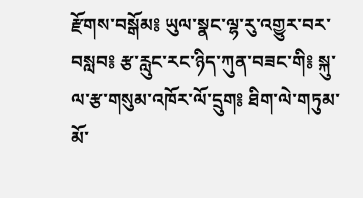རྫོགས་བསྒོམ༔ ཡུལ་སྣང་ལྷ་རུ་འགྱུར་བར་བསླབ༔ རྩ་རླུང་རང་ཉིད་ཀུན་བཟང་གི༔ སྐུ་ལ་རྩ་གསུམ་འཁོར་ལོ་དྲུག༔ ཐིག་ལེ་གཏུམ་མོ་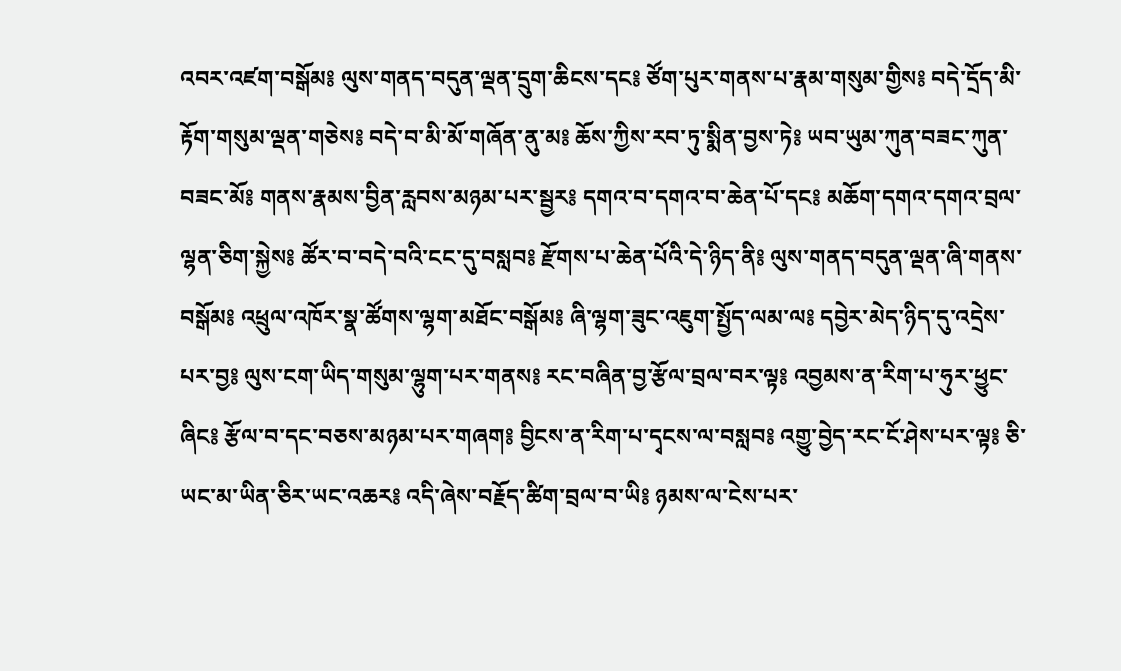འབར་འཛག་བསྒོམ༔ ལུས་གནད་བདུན་ལྡན་དྲུག་ཆིངས་དང༔ ཙོག་པུར་གནས་པ་རྣམ་གསུམ་གྱིས༔ བདེ་དྲོད་མི་རྟོག་གསུམ་ལྡན་གཅེས༔ བདེ་བ་མི་མོ་གཞོན་ནུ་མ༔ ཆོས་ཀྱིས་རབ་ཏུ་སྨིན་བྱས་ཏེ༔ ཡབ་ཡུམ་ཀུན་བཟང་ཀུན་བཟང་མོ༔ གནས་རྣམས་བྱིན་རླབས་མཉམ་པར་སྦྱར༔ དགའ་བ་དགའ་བ་ཆེན་པོ་དང༔ མཆོག་དགའ་དགའ་བྲལ་ལྷན་ཅིག་སྐྱེས༔ ཚོར་བ་བདེ་བའི་ངང་དུ་བསླབ༔ རྫོགས་པ་ཆེན་པོའི་དེ་ཉིད་ནི༔ ལུས་གནད་བདུན་ལྡན་ཞི་གནས་བསྒོམ༔ འཕྲུལ་འཁོར་སྣ་ཚོགས་ལྷག་མཐོང་བསྒོམ༔ ཞི་ལྷག་ཟུང་འཇུག་སྤྱོད་ལམ་ལ༔ དབྱེར་མེད་ཉིད་དུ་འདྲེས་པར་བྱ༔ ལུས་ངག་ཡིད་གསུམ་ལྷུག་པར་གནས༔ རང་བཞིན་བྱ་རྩོལ་བྲལ་བར་ལྟ༔ འབྱམས་ན་རིག་པ་ཧུར་ཕྱུང་ཞིང༔ རྩོལ་བ་དང་བཅས་མཉམ་པར་གཞག༔ བྱིངས་ན་རིག་པ་དྭངས་ལ་བསླབ༔ འགྱུ་བྱེད་རང་ངོ་ཤེས་པར་ལྟ༔ ཅི་ཡང་མ་ཡིན་ཅིར་ཡང་འཆར༔ འདི་ཞེས་བརྗོད་ཚིག་བྲལ་བ་ཡི༔ ཉམས་ལ་ངེས་པར་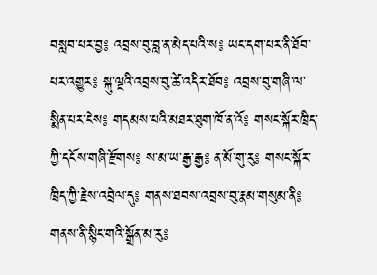བསླབ་པར་བྱ༔ འབྲས་བུ་བླ་ན་མེད་པའི་ས༔ ཡང་དག་པར་ནི་ཐོབ་པར་འགྱུར༔ སྐུ་ལྔའི་འབྲས་བུ་ཚེ་འདིར་ཐོབ༔ འབྲས་བུ་གཞི་ལ་སྨིན་པར་ངེས༔ གདམས་པའི་མཐར་ཐུག་ཁོ་ན་འོ༔ གསང་སྐོར་ཁྲིད་ཀྱི་དངོས་གཞི་རྫོགས༔ ས་མ་ཡ་རྒྱ་རྒྱ༔ ན་མོ་གུ་རུ༔ གསང་སྐོར་ཁྲིད་ཀྱི་རྗེས་འབྲེལ་དུ༔ གནས་ཐབས་འབྲས་བུ་རྣམ་གསུམ་ནི༔ གནས་ནི་སྙིང་གའི་སྒྲོན་མ་རུ༔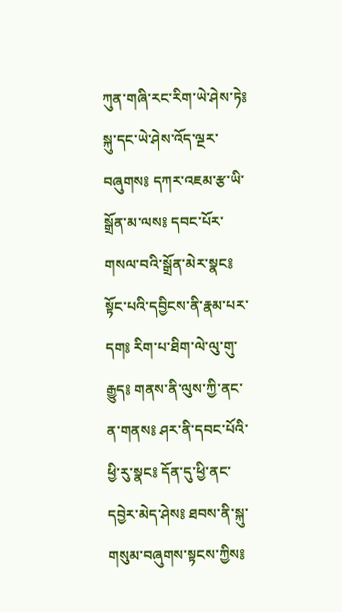ཀུན་གཞི་རང་རིག་ཡེ་ཤེས་ཏེ༔ སྐུ་དང་ཡེ་ཤེས་འོད་ལྔར་བཞུགས༔ དཀར་འཇམ་རྩ་ཡི་སྒྲོན་མ་ལས༔ དབང་པོར་གསལ་བའི་སྒྲོན་མེར་སྣང༔ སྟོང་པའི་དབྱིངས་ནི་རྣམ་པར་དག༔ རིག་པ་ཐིག་ལེ་ལུ་གུ་རྒྱུད༔ གནས་ནི་ལུས་ཀྱི་ནང་ན་གནས༔ ཤར་ནི་དབང་པོའི་ཕྱི་རུ་སྣང༔ དོན་དུ་ཕྱི་ནང་དབྱེར་མེད་ཤེས༔ ཐབས་ནི་སྐུ་གསུམ་བཞུགས་སྟངས་ཀྱིས༔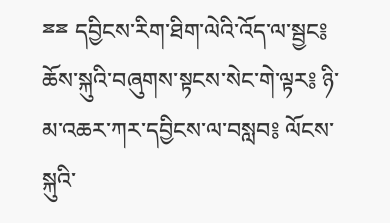ྈྈ དབྱིངས་རིག་ཐིག་ལེའི་འོད་ལ་སྦྱང༔ ཆོས་སྐུའི་བཞུགས་སྟངས་སེང་གེ་ལྟར༔ ཉི་མ་འཆར་ཀར་དབྱིངས་ལ་བསླབ༔ ལོངས་སྐུའི་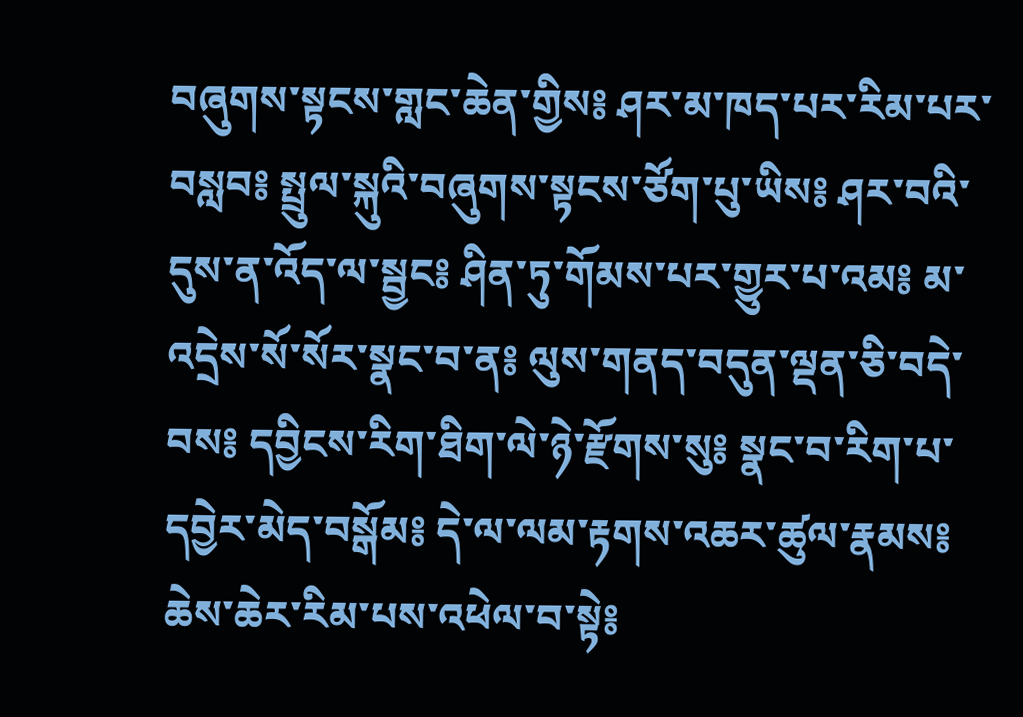བཞུགས་སྟངས་གླང་ཆེན་གྱིས༔ ཤར་མ་ཁད་པར་རིམ་པར་བསླབ༔ སྤྲུལ་སྐུའི་བཞུགས་སྟངས་ཙོག་པུ་ཡིས༔ ཤར་བའི་དུས་ན་འོད་ལ་སྦྱང༔ ཤིན་ཏུ་གོམས་པར་གྱུར་པ་འམ༔ མ་འདྲེས་སོ་སོར་སྣང་བ་ན༔ ལུས་གནད་བདུན་ལྡན་ཅི་བདེ་བས༔ དབྱིངས་རིག་ཐིག་ལེ་ཉེ་རྫོགས་སུ༔ སྣང་བ་རིག་པ་དབྱེར་མེད་བསྒོམ༔ དེ་ལ་ལམ་རྟགས་འཆར་ཚུལ་རྣམས༔ ཆེས་ཆེར་རིམ་པས་འཕེལ་བ་སྟེ༔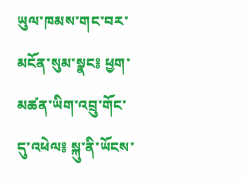ཡུལ་ཁམས་གང་བར་མངོན་སུམ་སྣང༔ ཕྱག་མཚན་ཡིག་འབྲུ་གོང་དུ་འཕེལ༔ སྐུ་ནི་ཡོངས་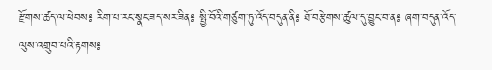རྫོགས་ཚད་ལ་ཕེབས༔ རིག་པ་རང་སྣང་ཟད་སར་ཟིན༔ སྤྱི་བོའི་གཙུག་ཏུ་འོད་བདུན་ནི༔ ཐོ་བརྩེགས་ཚུལ་དུ་བྱུང་བ་ན༔ ཞག་བདུན་འོད་ལུས་འགྲུབ་པའི་རྟགས༔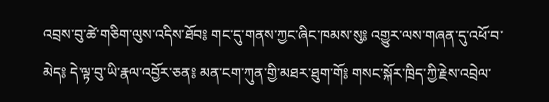འབྲས་བུ་ཚེ་གཅིག་ལུས་འདིས་ཐོབ༔ གང་དུ་གནས་ཀྱང་ཞིང་ཁམས་སུ༔ འགྱུར་ལས་གཞན་དུ་འཕོ་བ་མེད༔ དེ་ལྟ་བུ་ཡི་རྣལ་འབྱོར་ཅན༔ མན་ངག་ཀུན་གྱི་མཐར་ཐུག་གོ༔ གསང་སྐོར་ཁྲིད་ཀྱི་རྗེས་འབྲེལ་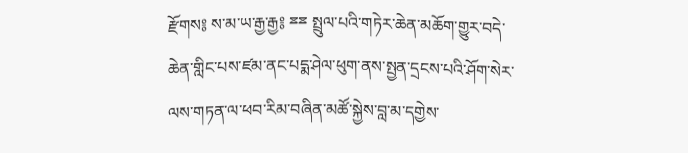རྫོགས༔ ས་མ་ཡ་རྒྱ་རྒྱ༔ ྈྈ སྤྲུལ་པའི་གཏེར་ཆེན་མཆོག་གྱུར་བདེ་ཆེན་གླིང་པས་ཛམ་ནང་པདྨ་ཤེལ་ཕུག་ནས་སྤྱན་དྲངས་པའི་ཤོག་སེར་ལས་གཏན་ལ་ཕབ་རིམ་བཞིན་མཚོ་སྐྱེས་བླ་མ་དགྱེས་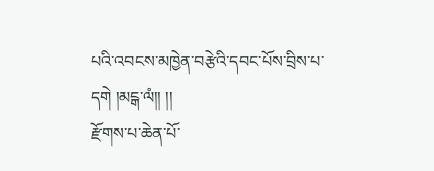པའི་འབངས་མཁྱེན་བརྩེའི་དབང་པོས་བྲིས་པ་དགེ །མངྒ་ལཾ།། །།
རྫོགས་པ་ཆེན་པོ་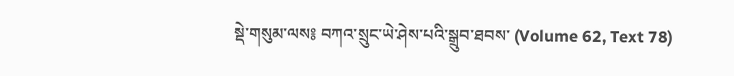སྡེ་གསུམ་ལས༔ བཀའ་སྲུང་ཡེ་ཤེས་པའི་སྒྲུབ་ཐབས་ (Volume 62, Text 78)